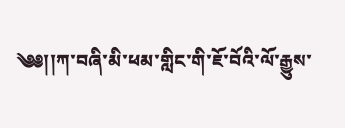༄༅།།ཀ་བཞི་མི་ཕམ་གླིང་གི་ཇོ་བོའི་ལོ་རྒྱུས་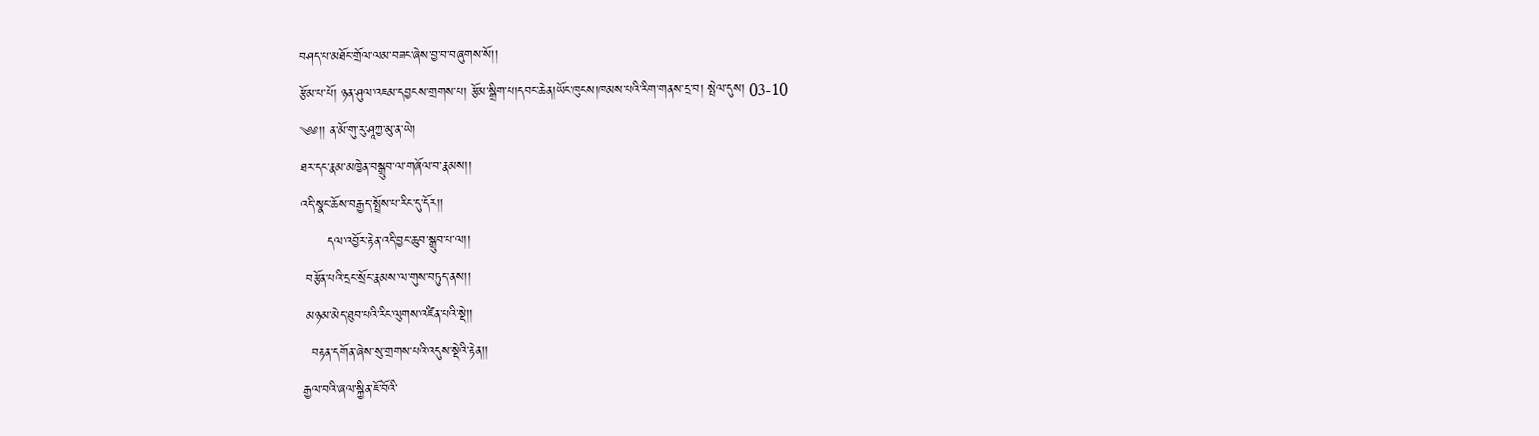བཤད་པ་མཐོང་གྲོལ་ལམ་བཟང་ཞེས་བྱ་བ་བཞུགས་སོ།།
རྩོམ་པ་པོ། ཉན་ཤུལ་འཇམ་དབྱངས་གྲགས་པ། རྩོམ་སྒྲིག་པ།དབང་ཆེན།ཡོང་ཁུངས།ཁམས་པའི་རིག་གནས་དྲ་བ། སྤེལ་དུས། 03-10
༄༅།། ན་མོ་གུ་རུ་ཤཱཀྱ་མུ་ན་ཡེ།
ཐར་དང་རྣམ་མཁྱེན་བསྒྲུབ་ལ་གཞོལ་བ་རྣམས།།
འདི་སྣང་ཆོས་བརྒྱད་སྤྲོས་པ་རིང་དུ་དོར།།
      དལ་འབྱོར་རྟེན་འདི་བྱང་ཆུབ་སྒྲུབ་པ་ལ།།
 བརྩོན་པའི་དྲང་སྲོང་རྣམས་ལ་གུས་བཏུད་ནས།།
 མཉམ་མེད་ཐུབ་པའི་རིང་ལུགས་འཛིན་པའི་སྡེ།།
  བརྟན་དགོན་ཞེས་སུ་གྲགས་པའི་འདུས་སྡེའི་རྟེན།།
རྒྱལ་བའི་ཞལ་སྐྱིན་ཇོ་བོའི་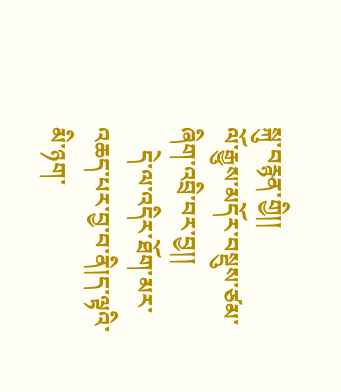སྐུ་བརྙན་གྱི།།
ལོ་རྒྱུས་མདོར་བསྡུས་ཙམ་ཞིག་འབྲི་བར་བྱ།།
    དེ་ལ་འདིར་ཐོག་མར་འཆད་པར་བྱ་བ་ནི།ད་ལྟའི་མི་ཉག་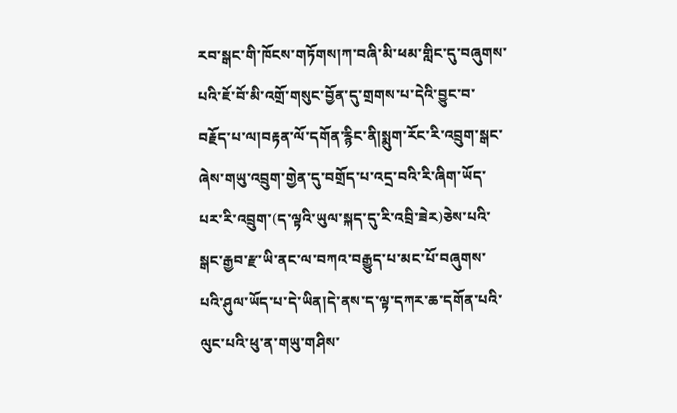རབ་སྒང་གི་ཁོངས་གཏོགས།ཀ་བཞི་མི་ཕམ་གླིང་དུ་བཞུགས་པའི་ཇོ་བོ་མི་འགྲོ་གསུང་བྱོན་དུ་གྲགས་པ་དེའི་བྱུང་བ་བརྗོད་པ་ལ།བརྟན་ལོ་དགོན་རྙིང་ནི།སྨུག་རོང་རི་འབྲུག་སྒང་ཞེས་གཡུ་འབྲུག་གྱེན་དུ་བགྲོད་པ་འདྲ་བའི་རི་ཞིག་ཡོད་པར་རི་འབྲུག་(ད་ལྟའི་ཡུལ་སྐད་དུ་རི་འབྲི་ཟེར)ཅེས་པའི་སྒང་རྒྱབ་རྫ་ཡི་ནང་ལ་བཀའ་བརྒྱུད་པ་མང་པོ་བཞུགས་པའི་ཤུལ་ཡོད་པ་དེ་ཡིན།དེ་ནས་ད་ལྟ་དཀར་ཆ་དགོན་པའི་ལུང་པའི་ཕུ་ན་གཡུ་གཤིས་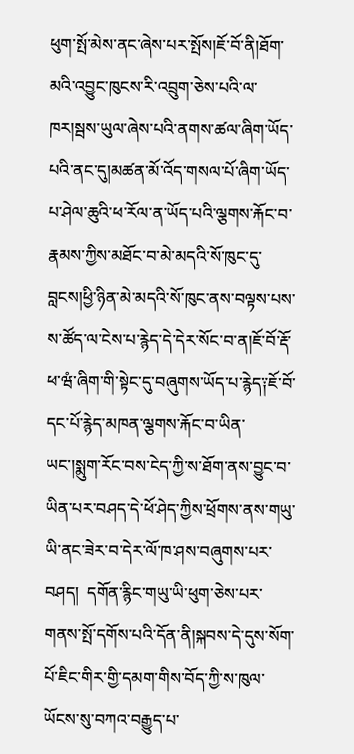ཕུག་སྤོ་མེས་ནང་ཞེས་པར་སྤོས།ཇོ་བོ་ནི།ཐོག་མའི་འབྱུང་ཁུངས་རི་འབྲུག་ཅེས་པའི་ལ་ཁར།སྦས་ཡུལ་ཞེས་པའི་ནགས་ཚལ་ཞིག་ཡོད་པའི་ནང་དུ།མཚན་མོ་འོད་གསལ་པོ་ཞིག་ཡོད་པ་ཤེལ་ཆུའི་ཕ་རོལ་ན་ཡོད་པའི་ལྕགས་རྐོང་བ་རྣམས་ཀྱིས་མཐོང་བ་མེ་མདའི་སོ་ཁུང་དུ་བླངས།ཕྱི་ཉིན་མེ་མདའི་སོ་ཁུང་ནས་བལྟས་པས་ས་ཚོད་ལ་ངེས་པ་རྙེད་དེ་དེར་སོང་བ་ན།ཇོ་བོ་རྡོ་ཕ་ཝཾ་ཞིག་གི་སྟེང་དུ་བཞུགས་ཡོད་པ་རྙེད༑ཇོ་བོ་དང་པོ་རྙེད་མཁན་ལྕགས་རྐོང་བ་ཡིན་ཡང་།སྨུག་རོང་བས་ངེད་ཀྱི་ས་ཐོག་ནས་བྱུང་བ་ཡིན་པར་བཤད་དེ་ཕོ་ཤེད་ཀྱིས་ཕྲོགས་ནས་གཡུ་ཡི་ནང་ཟེར་བ་དེར་ལོ་ཁ་ཤས་བཞུགས་པར་བཤད།  དགོན་རྙིང་གཡུ་ཡི་ཕུག་ཅེས་པར་གནས་སྤོ་དགོས་པའི་དོན་ནི།སྐབས་དེ་དུས་སོག་པོ་ཇིང་གིར་གྱི་དམག་གིས་བོད་ཀྱི་ས་ཁུལ་ཡོངས་སུ་བཀའ་བརྒྱུད་པ་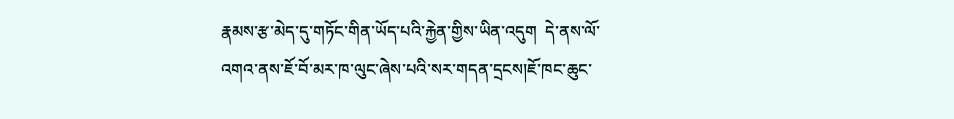རྣམས་རྩ་མེད་དུ་གཏོང་གིན་ཡོད་པའི་རྐྱེན་གྱིས་ཡིན་འདུག  དེ་ནས་ལོ་འགའ་ནས་ཇོ་བོ་མར་ཁ་ལུང་ཞེས་པའི་སར་གདན་དྲངས།ཇོ་ཁང་ཆུང་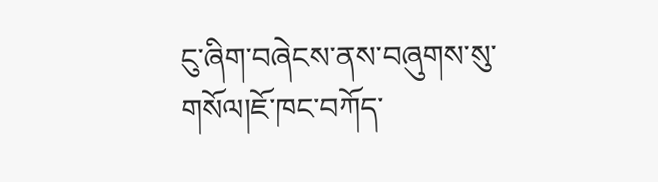ངུ་ཞིག་བཞེངས་ནས་བཞུགས་སུ་གསོལ།ཇོ་ཁང་བཀོད་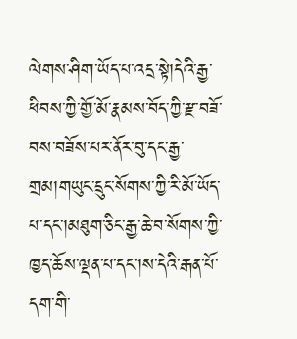ལེགས་ཤིག་ཡོད་པ་འདྲ་སྟེ།དེའི་རྒྱ་ཕིབས་ཀྱི་གྱོ་མོ་རྣམས་བོད་ཀྱི་རྫ་བཟོ་བས་བཟོས་པར་ནོར་བུ་དང་རྒྱ་གྲམ།གཡུང་དྲུང་སོགས་ཀྱི་རི་མོ་ཡོད་པ་དང་།མཐུག་ཅིང་རྒྱ་ཆེ་བ་སོགས་ཀྱི་ཁྱད་ཆོས་ལྡན་པ་དང་།ས་དེའི་རྒན་པོ་དག་གི་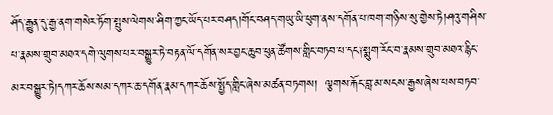ཤོད་རྒྱུན་དུ་རྒྱ་ནག་གསེར་ཏོག་སྤུས་ལེགས་ཤིག་ཀྱང་ཡོད་པར་བཤད།གོང་བཤད་གཡུ་ཡི་ཕུག་ནས་དགོན་པ་ཁག་གཉིས་སུ་གྱེས་ཏེ།ཤའུ་གཤིས་པ་རྣམས་གྲུབ་མཐའ་དགེ་ལུགས་པར་བསྒྱུར་ཏེ་བརྟན་ལོ་དགོན་སར་བྱང་ཆུབ་ཕུན་ཚོགས་གླིང་བཏབ་པ་དང༑སྨུག་རོང་བ་རྣམས་གྲུབ་མཐའ་རྙིང་མར་བསྒྱུར་ཏེ།དཀར་ཆོས་སམ་དཀར་ཆ་དགོན་རྣམ་དཀར་ཆོས་སྤྱོད་གླིང་ཞེས་མཚན་བཏགས།  ལྕགས་རྐོང་བླ་མ་སངས་རྒྱས་ཞེས་པས་བཏབ་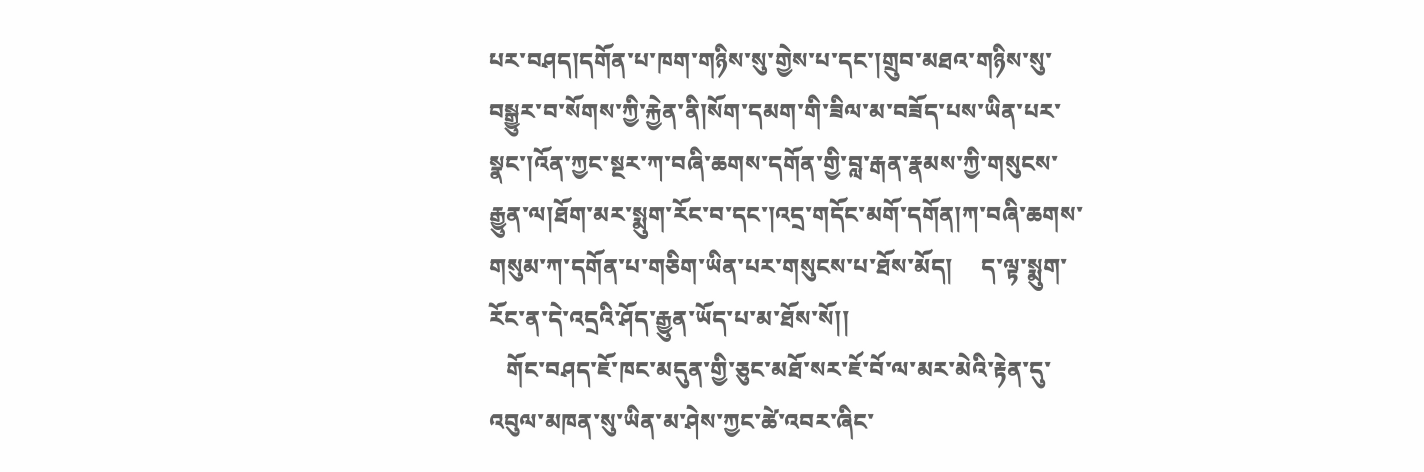པར་བཤད།དགོན་པ་ཁག་གཉིས་སུ་གྱེས་པ་དང་།གྲུབ་མཐའ་གཉིས་སུ་བསྒྱུར་བ་སོགས་ཀྱི་རྐྱེན་ནི།སོག་དམག་གི་ཟིལ་མ་བཟོད་པས་ཡིན་པར་སྣང་།འོན་ཀྱང་སྔར་ཀ་བཞི་ཆགས་དགོན་གྱི་བླ་རྒན་རྣམས་ཀྱི་གསུངས་རྒྱུན་ལ།ཐོག་མར་སྨུག་རོང་བ་དང་།འདྲ་གདོང་མགོ་དགོན།ཀ་བཞི་ཆགས་གསུམ་ཀ་དགོན་པ་གཅིག་ཡིན་པར་གསུངས་པ་ཐོས་མོད།     ད་ལྟ་སྨུག་རོང་ན་དེ་འདྲའི་ཤོད་རྒྱུན་ཡོད་པ་མ་ཐོས་སོ།།
   གོང་བཤད་ཇོ་ཁང་མདུན་གྱི་ཅུང་མཐོ་སར་ཇོ་བོ་ལ་མར་མེའི་རྟེན་དུ་འབུལ་མཁན་སུ་ཡིན་མ་ཤེས་ཀྱང་ཚེ་འབར་ཞིང་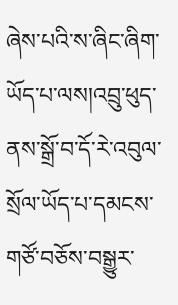ཞེས་པའི་ས་ཞིང་ཞིག་ཡོད་པ་ལས།འབྲུ་ཕུད་ནས་སྒྲོ་བ་དོ་རེ་འབུལ་སྲོལ་ཡོད་པ་དམངས་གཙོ་བཅོས་བསྒྱུར་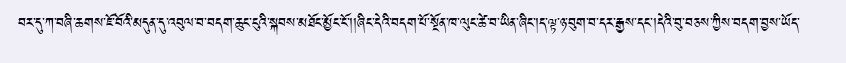བར་དུ་ཀ་བཞི་ཆགས་ཇོ་བོའི་མདུན་དུ་འབུལ་བ་བདག་ཆུང་ངུའི་སྐབས་མཐོང་མྱོང་ངོ་།།ཞིང་དེའི་བདག་པོ་སྔོན་ཁ་ལུང་ཚེ་བ་ཡིན་ཞིང་།ད་ལྟ་ཉ་བུག་བ་དར་རྒྱས་དང་།དེའི་བུ་བཅས་ཀྱིས་བདག་བྱས་ཡོད་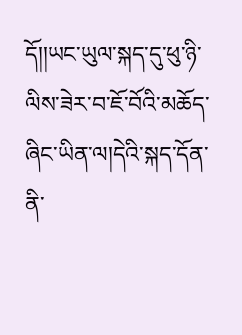དོ།།ཡང་ཡུལ་སྐད་དུ་ཕུ་ཉི་ལིས་ཟེར་བ་ཇོ་བོའི་མཆོད་ཞིང་ཡིན་ལ།དེའི་སྐད་དོན་ནི་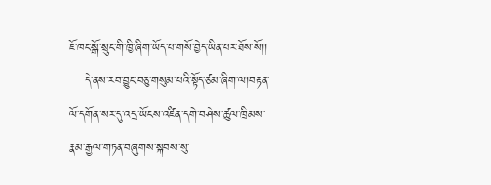ཇོ་ཁང་སྒོ་སྲུང་གི་ཁྱི་ཞིག་ཡོད་པ་གསོ་བྱེད་ཡིན་པར་ཐོས་སོ།།
    དེ་ནས་རབ་བྱུང་བཅུ་གསུམ་པའི་སྟོད་ཙམ་ཞིག་ལ།བརྟན་ལོ་དགོན་སར་དུ་འདྲ་ཡོངས་འཛིན་དགེ་བཤེས་ཚུལ་ཁྲིམས་རྣམ་རྒྱལ་གཏན་བཞུགས་སྐབས་སུ་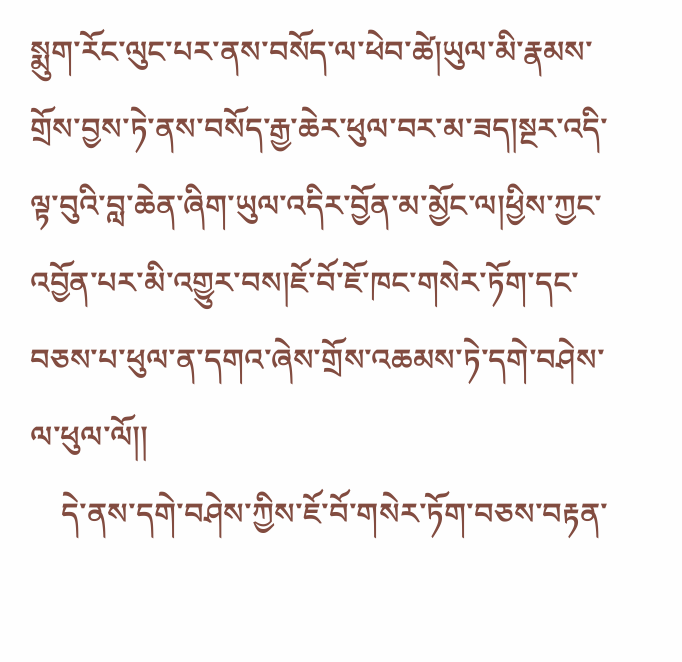སྨུག་རོང་ལུང་པར་ནས་བསོད་ལ་ཕེབ་ཚེ།ཡུལ་མི་རྣམས་གྲོས་བྱས་ཏེ་ནས་བསོད་རྒྱ་ཆེར་ཕུལ་བར་མ་ཟད།སྔར་འདི་ལྟ་བུའི་བླ་ཆེན་ཞིག་ཡུལ་འདིར་བྱོན་མ་མྱོང་ལ།ཕྱིས་ཀྱང་འབྱོན་པར་མི་འགྱུར་བས།ཇོ་བོ་ཇོ་ཁང་གསེར་ཏོག་དང་བཅས་པ་ཕུལ་ན་དགའ་ཞེས་གྲོས་འཆམས་ཏེ་དགེ་བཤེས་ལ་ཕུལ་ལོ།།
    དེ་ནས་དགེ་བཤེས་ཀྱིས་ཇོ་བོ་གསེར་ཏོག་བཅས་བརྟན་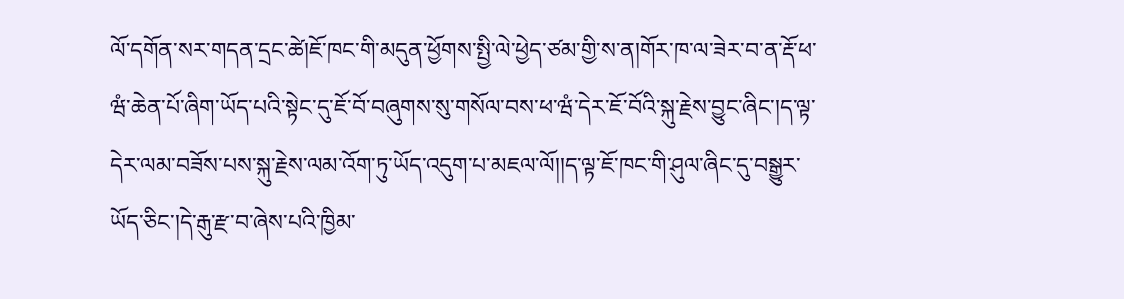ལོ་དགོན་སར་གདན་དྲང་ཚེ།ཇོ་ཁང་གི་མདུན་ཕྱོགས་སྤྱི་ལེ་ཕྱེད་ཙམ་གྱི་ས་ན།གོར་ཁ་ལ་ཟེར་བ་ན་རྡོ་ཕ་ཝཾ་ཆེན་པོ་ཞིག་ཡོད་པའི་སྟེང་དུ་ཇོ་བོ་བཞུགས་སུ་གསོལ་བས་ཕ་ཝཾ་དེར་ཇོ་བོའི་སྐུ་རྗེས་བྱུང་ཞིང་།ད་ལྟ་དེར་ལམ་བཟོས་པས་སྐུ་རྗེས་ལམ་འོག་ཏུ་ཡོད་འདུག་པ་མཇལ་ལོ།།ད་ལྟ་ཇོ་ཁང་གི་ཤུལ་ཞིང་དུ་བསྒྱུར་ཡོད་ཅིང་།དེ་རྒུ་རྫ་བ་ཞེས་པའི་ཁྱིམ་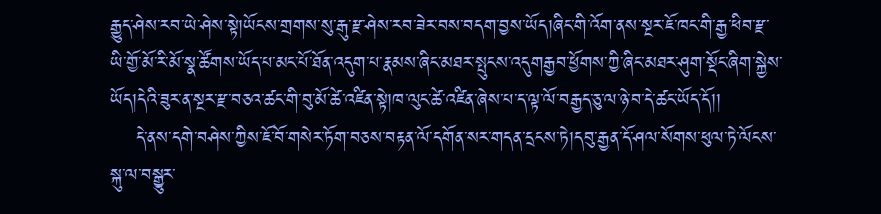རྒྱུད་ཤེས་རབ་ཡེ་ཤེས་སྟེ།ཡོངས་གྲགས་སུ་རྒུ་རྫ་ཤེས་རབ་ཟེར་བས་བདག་བྱས་ཡོད།ཞིང་གི་འོག་ནས་སྔར་ཇོ་ཁང་གི་རྒྱ་ཕིབ་རྫ་ཡི་གྱོ་མོ་རི་མོ་སྣ་ཚོགས་ཡོད་པ་མང་པོ་ཐོན་འདུག་པ་རྣམས་ཞིང་མཐར་སྤུངས་འདུགརྒྱབ་ཕྱོགས་ཀྱི་ཞིང་མཐར་ཤུག་སྡོང་ཞིག་སྐྱེས་ཡོད།དེའི་ཟུར་ན་སྔར་རྫ་བཅའ་ཚང་གི་བུ་མོ་ཚེ་འཛིན་སྟེ།ཁ་ལུང་ཚེ་འཛིན་ཞེས་པ་ད་ལྟ་ལོ་བརྒྱད་ཅུ་ལ་ཉེ་བ་དེ་ཚང་ཡོད་དོ།།
    དེ་ནས་དགེ་བཤེས་ཀྱིས་ཇོ་བོ་གསེར་ཏོག་བཅས་བརྟན་ལོ་དགོན་སར་གདན་དྲངས་ཏེ།དབུ་རྒྱན་དོ་ཤལ་སོགས་ཕུལ་ཏེ་ལོངས་སྐུ་ལ་བསྒྱུར་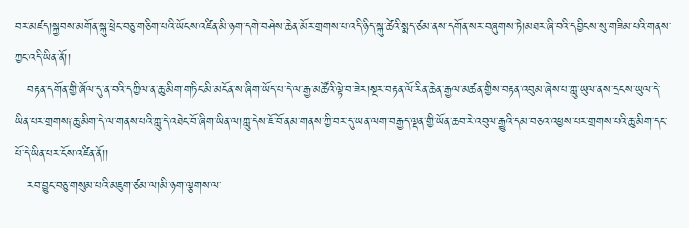བར་མཛད།སྐྱབས་མགོན་སྐུ་ཕྲེང་བཅུ་གཅིག་པའི་ཡོངས་འཛིན་མི་ཉག་དགེ་བཤེས་ཆེན་མོར་གྲགས་པ་འདི་ཉིད་སྐུ་ཚེའི་སྨད་ཙམ་ནས་དགོན་སར་བཞུགས་ཏེ།མཐར་ཞི་བའི་དབྱིངས་སུ་གཟིམ་པའི་གནས་ཀྱང་འདི་ཡིན་ནོ།།
   བརྟན་དགོན་གྱི་ཞོལ་དུ་ན་བའི་དཀྱིལ་ན་ཆུ་མིག་གཏིང་མི་མངོན་ས་ཞིག་ཡོད་པ་དེ་ལ་རྒྱ་མཚོའི་ལྟེ་བ་ཟེར།སྔར་བརྟན་ལོ་རིན་ཆེན་རྒྱལ་མཚན་གྱིས་བརྟན་འབུམ་ཞེས་པ་ཀླུ་ཡུལ་ནས་དྲངས་ཡུལ་དེ་ཡིན་པར་གྲགས༑ཆུ་མིག་དེ་ལ་གནས་པའི་ཀླུ་དེ་འཐེང་བོ་ཞིག་ཡིན་ལ།ཀླུ་དེས་ཇོ་བོ་ནམ་གནས་ཀྱི་བར་དུ་ཡན་ལག་བརྒྱད་ལྡན་གྱི་ཡོན་ཆབ་རེ་འབུལ་རྒྱུའི་དམ་བཅའ་འཕྱས་པར་གྲགས་པའི་ཆུ་མིག་དང་པོ་དེ་ཡིན་པར་ངོས་འཛིན་ནོ།།
   རབ་བྱུང་བཅུ་གསུམ་པའི་མཇུག་ཙམ་ལ།མི་ཉག་ལྕགས་ལ་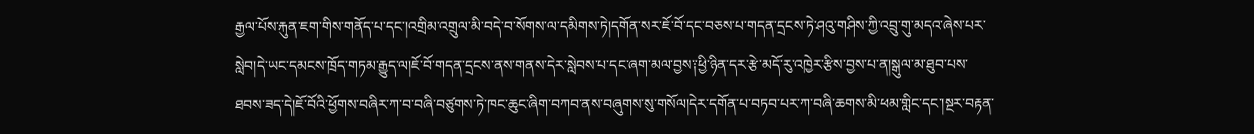རྒྱལ་པོས་རྐུན་ཇག་གིས་གནོད་པ་དང་།འགྲིམ་འགྲུལ་མི་བདེ་བ་སོགས་ལ་དམིགས་ཏེ།དགོན་སར་ཇོ་བོ་དང་བཅས་པ་གདན་དྲངས་ཏེ་ཤའུ་གཤིས་ཀྱི་འབྲུ་གུ་མདའ་ཞེས་པར་སླེབ།དེ་ཡང་དམངས་ཁྲོད་གཏམ་རྒྱུད་ལ།ཇོ་བོ་གདན་དྲངས་ནས་གནས་དེར་སླེབས་པ་དང་ཞག་མལ་བྱས༑ཕྱི་ཉིན་དར་རྩེ་མདོ་རུ་འཁྱེར་རྩིས་བྱས་པ་ན།སྒུལ་མ་ཐུབ་པས་ཐབས་ཟད་དེ།ཇོ་བོའི་ཕྱོགས་བཞིར་ཀ་བ་བཞི་བཙུགས་ཏེ་ཁང་ཆུང་ཞིག་བཀབ་ནས་བཞུགས་སུ་གསོལ།དེར་དགོན་པ་བཏབ་པར་ཀ་བཞི་ཆགས་མི་ཕམ་གླིང་དང་།སྔར་བརྟན་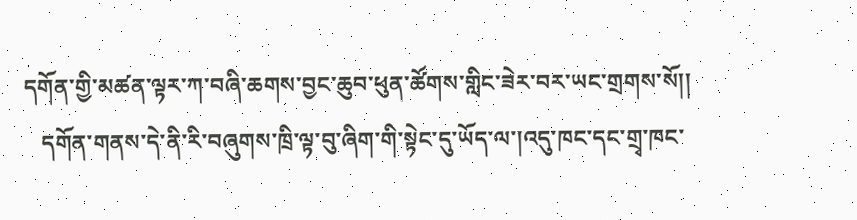དགོན་གྱི་མཚན་ལྟར་ཀ་བཞི་ཆགས་བྱང་ཆུབ་ཕུན་ཚོགས་གླིང་ཟེར་བར་ཡང་གྲགས་སོ།།
   དགོན་གནས་དེ་ནི་རི་བཞུགས་ཁྲི་ལྟ་བུ་ཞིག་གི་སྟེང་དུ་ཡོད་ལ་།འདུ་ཁང་དང་གྲྭ་ཁང་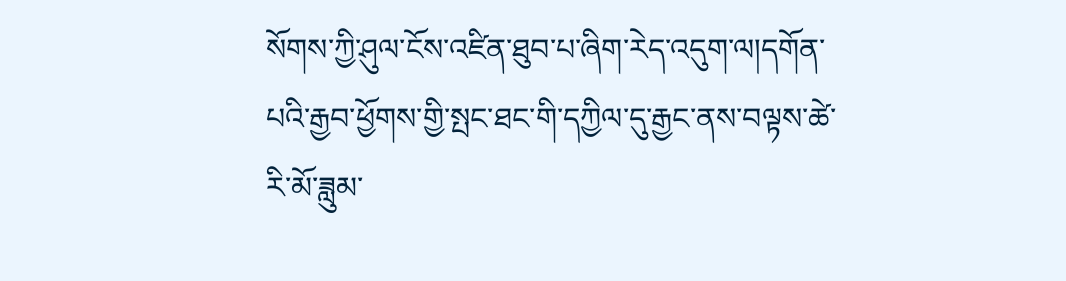སོགས་ཀྱི་ཤུལ་ངོས་འཛིན་ཐུབ་པ་ཞིག་རེད་འདུག་ལ།དགོན་པའི་རྒྱབ་ཕྱོགས་གྱི་སྤང་ཐང་གི་དཀྱིལ་དུ་རྒྱང་ནས་བལྟས་ཚེ་རི་མོ་ཟླུམ་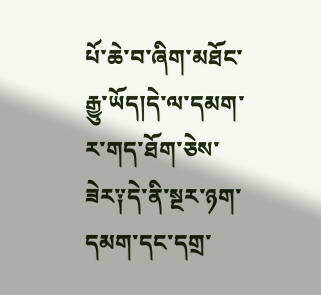པོ་ཆེ་བ་ཞིག་མཐོང་རྒྱུ་ཡོད།དེ་ལ་དམག་ར་གད་ཐོག་ཅེས་ཟེར༑དེ་ནི་སྔར་ཉག་དམག་དང་དགྲ་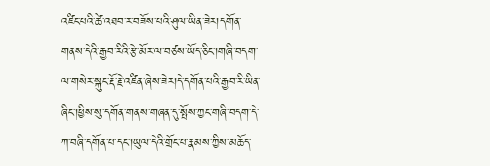འཛིང་པའི་ཚེ་འཐབ་ར་བཟོས་པའི་ཤུལ་ཡིན་ཟེར།དགོན་གནས་དེའི་རྒྱབ་རིའི་རྩེ་མོར་ལ་བཙས་ཡོད་ཅིང་།གཞི་བདག་ལ་གསེར་སྐུང་རྡོ་རྗེ་འཛིན་ཞེས་ཟེར།དེ་དགོན་པའི་རྒྱབ་རི་ཡིན་ཞིང་།ཕྱིས་སུ་དགོན་གནས་གཞན་དུ་སྤོས་ཀྱང་གཞི་བདག་དེ་ཀ་བཞི་དགོན་པ་དང་།ཡུལ་དེའི་གྲོང་པ་རྣམས་ཀྱིས་མཆོད་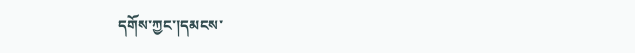དགོས་ཀྱང་།དམངས་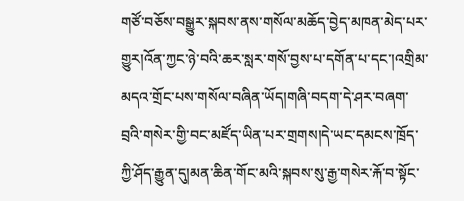གཙོ་བཅོས་བསྒྱུར་སྐབས་ནས་གསོལ་མཆོད་བྱེད་མཁན་མེད་པར་གྱུར།འོན་ཀྱང་ཉེ་བའི་ཆར་སླར་གསོ་བྱས་པ་དགོན་པ་དང་།འགྲིམ་མདའ་གྲོང་པས་གསོལ་བཞིན་ཡོད།གཞི་བདག་དེ་ཤར་བཞག་བྲའི་གསེར་གྱི་བང་མཛོད་ཡིན་པར་གྲགས།དེ་ཡང་དམངས་ཁྲོད་ཀྱི་ཤོད་རྒྱུན་དུ།མན་ཆིན་གོང་མའི་སྐབས་སུ་རྒྱ་གསེར་རྐོ་བ་སྟོང་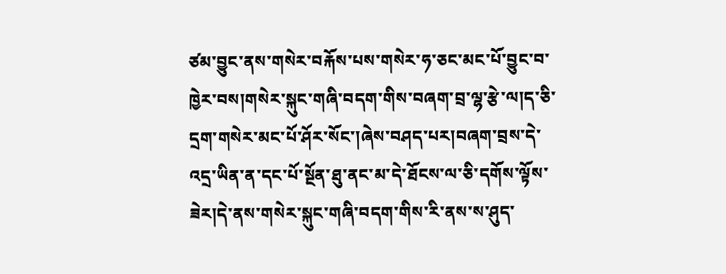ཙམ་བྱུང་ནས་གསེར་བརྐོས་པས་གསེར་ཧ་ཅང་མང་པོ་བྱུང་བ་ཁྱེར་བས།གསེར་སྐུང་གཞི་བདག་གིས་བཞག་བྲ་ལྷ་རྩེ་ལ།ད་ཅི་དྲག་གསེར་མང་པོ་ཤོར་སོང་།ཞེས་བཤད་པར།བཞག་བྲས་དེ་འདྲ་ཡིན་ན་དང་པོ་སྔོན་ཐུ་ནང་མ་དེ་ཐོངས་ལ་ཅི་དགོས་ལྟོས་ཟེར།དེ་ནས་གསེར་སྐུང་གཞི་བདག་གིས་རི་ནས་ས་ཤུད་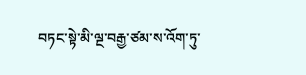བཏང་སྟེ་མི་ལྔ་བརྒྱ་ཙམ་ས་འོག་ཏུ་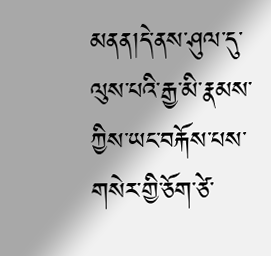མནན།དེ་ནས་ཤུལ་དུ་ལུས་པའི་རྒྱ་མི་རྣམས་ཀྱིས་ཡང་བརྐོས་པས་གསེར་གྱི་ཅོག་ཙེ་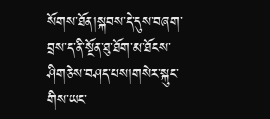སོགས་ཐོན།སྐབས་དེ་དུས་བཞག་བྲས་ད་ནི་སྔོན་ཐུ་ཐོག་མ་ཐོངས་ཤིགཅེས་བཤད་པས།གསེར་སྐུང་གིས་ཡང་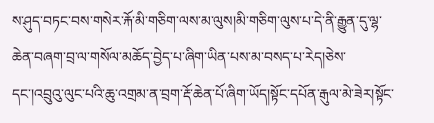ས་ཤུད་བཏང་བས་གསེར་རྐོ་མི་གཅིག་ལས་མ་ལུས།མི་གཅིག་ལུས་པ་དེ་ནི་རྒྱུན་དུ་ལྷ་ཆེན་བཞག་བྲ་ལ་གསོལ་མཆོད་བྱེད་པ་ཞིག་ཡིན་པས་མ་བསད་པ་རེད།ཅེས་དང་།འབྲུའུ་ལུང་པའི་ཆུ་འགྲམ་ན་བྲག་རྡོ་ཆེན་པོ་ཞིག་ཡོད།སྟོང་དཔོན་རྒུལ་མེ་ཟེར།སྟོང་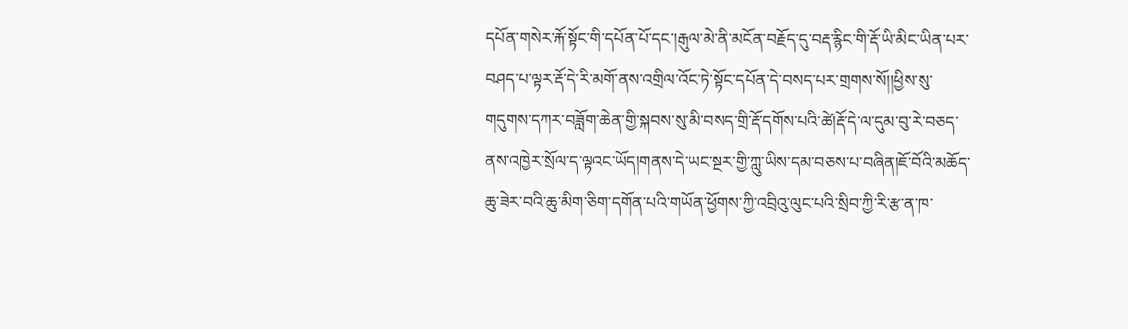དཔོན་གསེར་རྐོ་སྟོང་གི་དཔོན་པོ་དང་།རྒུལ་མེ་ནི་མངོན་བརྗོད་དུ་བརྡ་རྙིང་གི་རྡོ་ཡི་མིང་ཡིན་པར་བཤད་པ་ལྟར་རྡོ་དེ་རི་མགོ་ནས་འགྲིལ་འོང་ཏེ་སྟོང་དཔོན་དེ་བསད་པར་གྲགས་སོ།།ཕྱིས་སུ་གདུགས་དཀར་བཟློག་ཆེན་གྱི་སྐབས་སུ་མི་བསད་གྲི་རྡོ་དགོས་པའི་ཚེ།རྡོ་དེ་ལ་དུམ་བུ་རེ་བཅད་ནས་འཁྱེར་སྲོལ་ད་ལྟའང་ཡོད།གནས་དེ་ཡང་སྔར་གྱི་ཀླུ་ཡིས་དམ་བཅས་པ་བཞིན།ཇོ་བོའི་མཆོད་ཆུ་ཟེར་བའི་ཆུ་མིག་ཅིག་དགོན་པའི་གཡོན་ཕྱོགས་ཀྱི་འབྲིའུ་ལུང་པའི་སྲིབ་ཀྱི་རི་རྩ་ན་ཁ་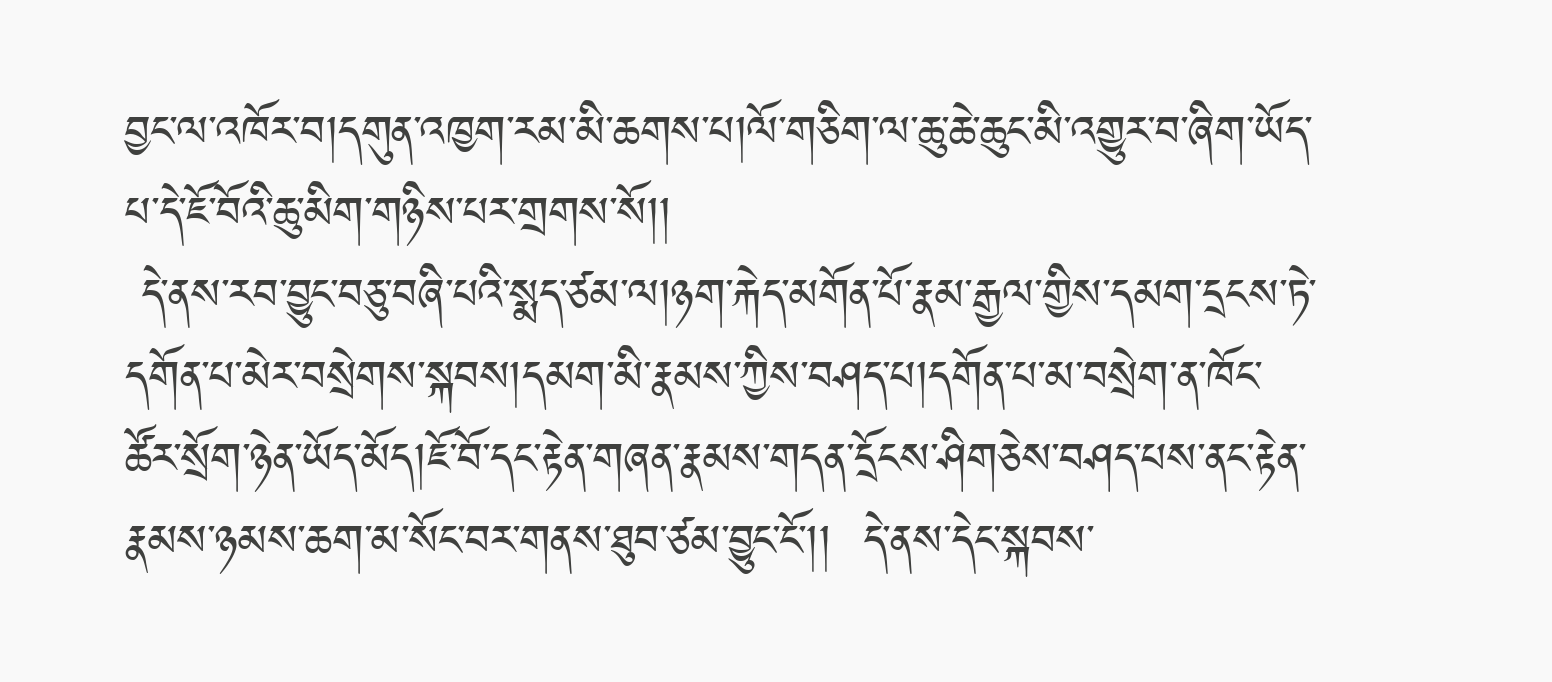བྱང་ལ་འཁོར་བ།དགུན་འཁྱག་རམ་མི་ཆགས་པ།ལོ་གཅིག་ལ་ཆུ་ཆེ་ཆུང་མི་འགྱུར་བ་ཞིག་ཡོད་པ་དེ་ཇོ་བོའི་ཆུ་མིག་གཉིས་པར་གྲགས་སོ།།
 དེ་ནས་རབ་བྱུང་བཅུ་བཞི་པའི་སྨད་ཙམ་ལ།ཉག་རྐེད་མགོན་པོ་རྣམ་རྒྱལ་གྱིས་དམག་དྲངས་ཏེ་དགོན་པ་མེར་བསྲེགས་སྐབས།དམག་མི་རྣམས་ཀྱིས་བཤད་པ།དགོན་པ་མ་བསྲེག་ན་ཁོང་ཚོར་སྲོག་ཉེན་ཡོད་མོད།ཇོ་བོ་དང་རྟེན་གཞན་རྣམས་གདན་དྲོངས་ཤིགཅེས་བཤད་པས་ནང་རྟེན་རྣམས་ཉམས་ཆག་མ་སོང་བར་གནས་ཐུབ་ཙམ་བྱུང་ངོ་།།  དེ་ནས་དེང་སྐབས་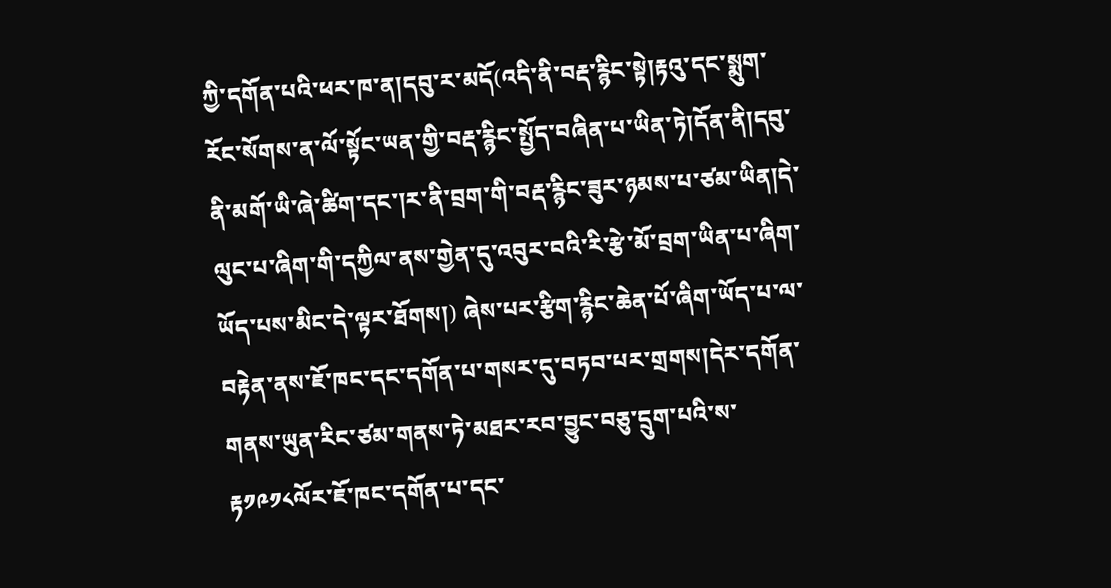ཀྱི་དགོན་པའི་ཕར་ཁ་ན།དབུ་ར་མདོ(འདི་ནི་བརྡ་རྙིང་སྟེ།རྟའུ་དང་སྨུག་རོང་སོགས་ན་ལོ་སྟོང་ཡན་གྱི་བརྡ་རྙིང་སྤྱོད་བཞིན་པ་ཡིན་ཏེ།དོན་ནི།དབུ་ནི་མགོ་ཡི་ཞེ་ཚིག་དང་།ར་ནི་བྲག་གི་བརྡ་རྙིང་ཟུར་ཉམས་པ་ཙམ་ཡིན།དེ་ལུང་པ་ཞིག་གི་དཀྱིལ་ནས་གྱེན་དུ་འབུར་བའི་རི་རྩེ་མོ་བྲག་ཡིན་པ་ཞིག་ཡོད་པས་མིང་དེ་ལྟར་ཐོགས།) ཞེས་པར་རྩིག་རྙིང་ཆེན་པོ་ཞིག་ཡོད་པ་ལ་བརྟེན་ནས་ཇོ་ཁང་དང་དགོན་པ་གསར་དུ་བཏབ་པར་གྲགས།དེར་དགོན་གནས་ཡུན་རིང་ཙམ་གནས་ཏེ་མཐར་རབ་བྱུང་བཅུ་དྲུག་པའི་ས་རྟ༡༩༡༨ལོར་ཇོ་ཁང་དགོན་པ་དང་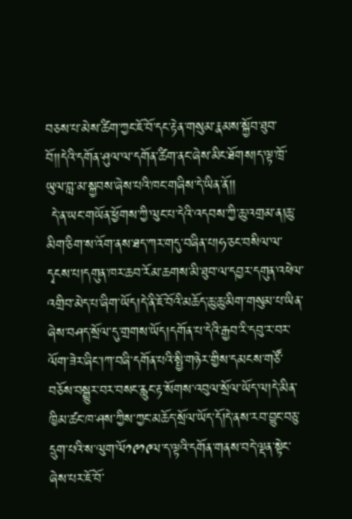བཅས་པ་མེས་ཚིག་ཀྱང་ཇོ་བོ་དང་རྟེན་གསུམ་རྣམས་སྐྱོབ་ཐུབ་བོ།།དེའི་དགོན་ཤུལ་ལ་དགོན་ཚིག་ནང་ཞེས་མིང་ཐོགས།ད་ལྟ་ཁྲོ་ཡུལ་བླ་མ་སྐྱབས་ཞེས་པའི་ཁང་གཞིས་དེ་ཡིན་ནོ།།
 དེ་ན་ཡང་གཡོན་ཕྱོགས་ཀྱི་ལུང་པ་དེའི་འདབས་ཀྱི་ཆུ་འགྲམ་ན།ཆུ་མིག་ཅིག་ས་འོག་ནས་ཐད་ཀར་གདུ་བཞིན་པ།ཧ་ཅང་བསིལ་ལ་དྭངས་པ།དགུན་ཁར་ཆབ་རོམ་ཆགས་མི་ཐུབ་ལ་དབྱར་དགུན་འཕེལ་འགྲིབ་མེད་པ་ཞིག་ཡོད།དེ་ནི་ཇོ་བོའི་མཆོད་ཆུ་ཆུ་མིག་གསུམ་པ་ཡིན་ཞེས་བཤད་སྲོལ་དུ་གྲགས་ཡོད།དགོན་པ་དེའི་རྒྱབ་རི་དབུ་ར་བར་ལོག་ཟེར་ཞིང་།ཀ་བཞི་དགོན་པའི་སྤྱི་གཉེར་གྱིས་དམངས་གཙོ་བཅོས་བསྒྱུར་བར་བསང་རླུང་རྟ་སོགས་འབུལ་སྲོལ་ཡོད་ལ།དེ་མིན་ཁྱིམ་ཚང་ཁ་ཤས་ཀྱིས་ཀྱང་མཆོད་སྲོལ་ཡོད་དོ།དེ་ནས་རབ་བྱུང་བཅུ་དྲུག་པའི་ས་ལུག་ལོ༡༩༡༩ལ་ད་ལྟའི་དགོན་གནས་བདེ་ལྡན་སྟེང་ཞེས་པར་ཇོ་བོ་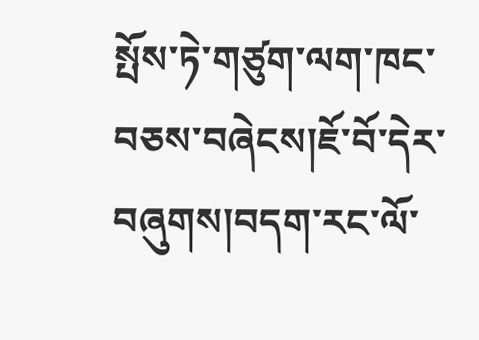སྤོས་ཏེ་གཙུག་ལག་ཁང་བཅས་བཞེངས།ཇོ་བོ་དེར་བཞུགས།བདག་རང་ལོ་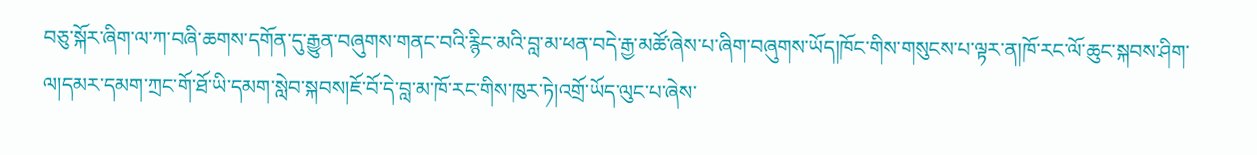བཅུ་སྐོར་ཞིག་ལ་ཀ་བཞི་ཆགས་དགོན་དུ་རྒྱུན་བཞུགས་གནང་བའི་རྙིང་མའི་བླ་མ་ཕན་བདེ་རྒྱ་མཚོ་ཞེས་པ་ཞིག་བཞུགས་ཡོད།ཁོང་གིས་གསུངས་པ་ལྟར་ན།ཁོ་རང་ལོ་ཆུང་སྐབས་ཤིག་ལ།དམར་དམག་ཀྲང་གོ་ཐོ་ཡི་དམག་སླེབ་སྐབས།ཇོ་བོ་དེ་བླ་མ་ཁོ་རང་གིས་ཁུར་ཏེ།འགྲོ་ཡོད་ལུང་པ་ཞེས་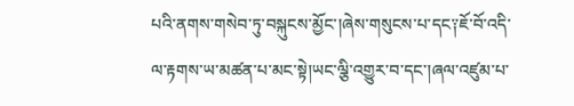པའི་ནགས་གསེབ་ཏུ་བསྐུངས་མྱོང་།ཞེས་གསུངས་པ་དང༑ཇོ་བོ་འདི་ལ་རྟགས་ཡ་མཚན་པ་མང་སྟེ།ཡང་ལྕི་འགྱུར་བ་དང་།ཞལ་འཛུམ་པ་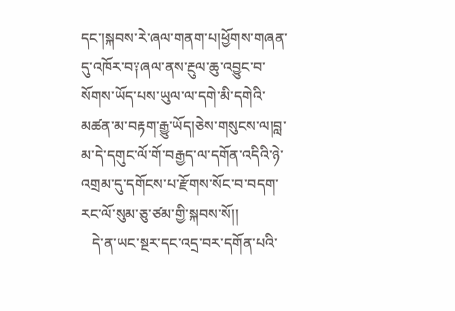དང་།སྐབས་རེ་ཞལ་གནག་པ།ཕྱོགས་གཞན་དུ་འཁོར་བ༑ཞལ་ནས་རྔུལ་ཆུ་འབྱུང་བ་སོགས་ཡོད་པས་ཡུལ་ལ་དགེ་མི་དགེའི་མཚན་མ་བརྟག་རྒྱུ་ཡོད།ཅེས་གསུངས་ལ།བླ་མ་དེ་དགུང་ལོ་གོ་བརྒྱད་ལ་དགོན་འདིའི་ཉེ་འགྲམ་དུ་དགོངས་པ་རྫོགས་སོང་བ་བདག་རང་ལོ་སུམ་ཅུ་ཙམ་གྱི་སྐབས་སོ།།
   དེ་ན་ཡང་སྔར་དང་འདྲ་བར་དགོན་པའི་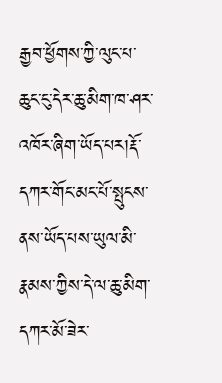རྒྱབ་ཕྱོགས་ཀྱི་ལུང་པ་ཆུང་ངུ་དེར་ཆུ་མིག་ཁ་ཤར་འཁོར་ཞིག་ཡོད་པར།རྡོ་དཀར་གོང་མང་པོ་སྤུངས་ནས་ཡོད་པས་ཡུལ་མི་རྣམས་ཀྱིས་དེ་ལ་ཆུ་མིག་དཀར་མོ་ཟེར་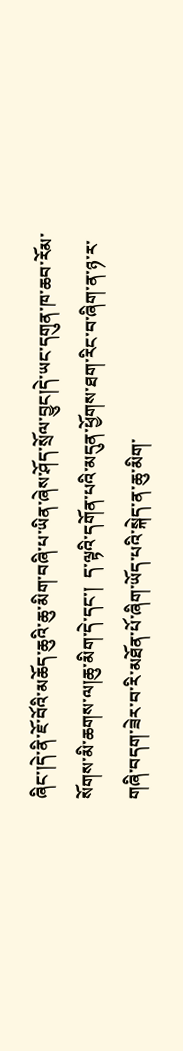ཞིང་།དེ་ནི་ཇོ་བོའི་མཆོད་ཆུའི་ཆུ་མིག་བཞི་པ་ཡིན་ཞེས་ཤོད་སྲོལ་བྱུང།དེ་ཡང་དགུན་ཁ་ཆབ་རོམ་སོགས་མི་ཆགས་ལ།ཆུ་མིག་དེ་དང་།  ད་ལྟའི་དགོན་པའི་མདུན་ཕྱོགས་ཐག་རིང་བ་ཞིག་ན་ཉ་ར་གཞི་བདག་ཟེར་བ་རི་མཐོན་པོ་ཞིག་ཡོད་པའི་སྐེད་ན་ཆུ་མིག་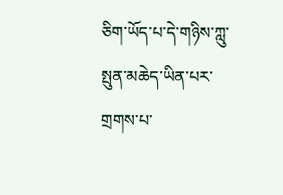ཅིག་ཡོད་པ་དེ་གཉིས་ཀླུ་སྤུན་མཆེད་ཡིན་པར་གྲགས་པ་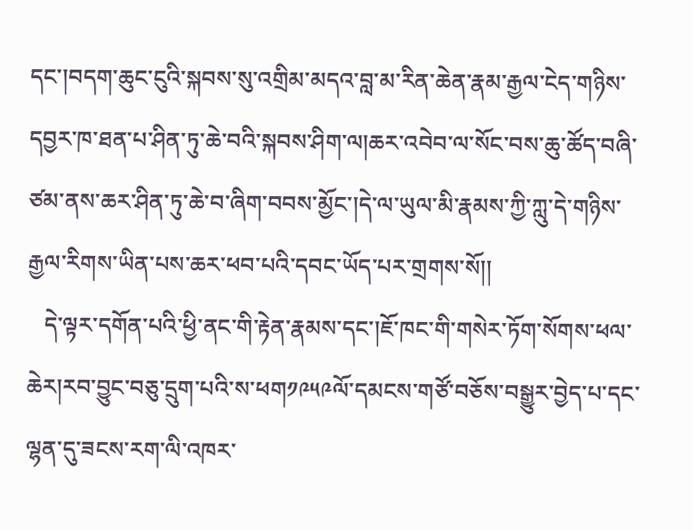དང་།བདག་ཆུང་ངུའི་སྐབས་སུ་འགྲིམ་མདའ་བླ་མ་རིན་ཆེན་རྣམ་རྒྱལ་ངེད་གཉིས་དབྱར་ཁ་ཐན་པ་ཤིན་ཏུ་ཆེ་བའི་སྐབས་ཤིག་ལ།ཆར་འབེབ་ལ་སོང་བས་ཆུ་ཚོད་བཞི་ཙམ་ནས་ཆར་ཤིན་ཏུ་ཆེ་བ་ཞིག་བབས་མྱོང་།དེ་ལ་ཡུལ་མི་རྣམས་ཀྱི་ཀླུ་དེ་གཉིས་རྒྱལ་རིགས་ཡིན་པས་ཆར་ཕབ་པའི་དབང་ཡོད་པར་གྲགས་སོ།།
   དེ་ལྟར་དགོན་པའི་ཕྱི་ནང་གི་རྟེན་རྣམས་དང་།ཇོ་ཁང་གི་གསེར་ཏོག་སོགས་ཕལ་ཆེར།རབ་བྱུང་བཅུ་དྲུག་པའི་ས་ཕག༡༩༥༩ལོ་དམངས་གཙོ་བཅོས་བསྒྱུར་བྱེད་པ་དང་ལྷན་དུ་ཟངས་རག་ལི་འཁར་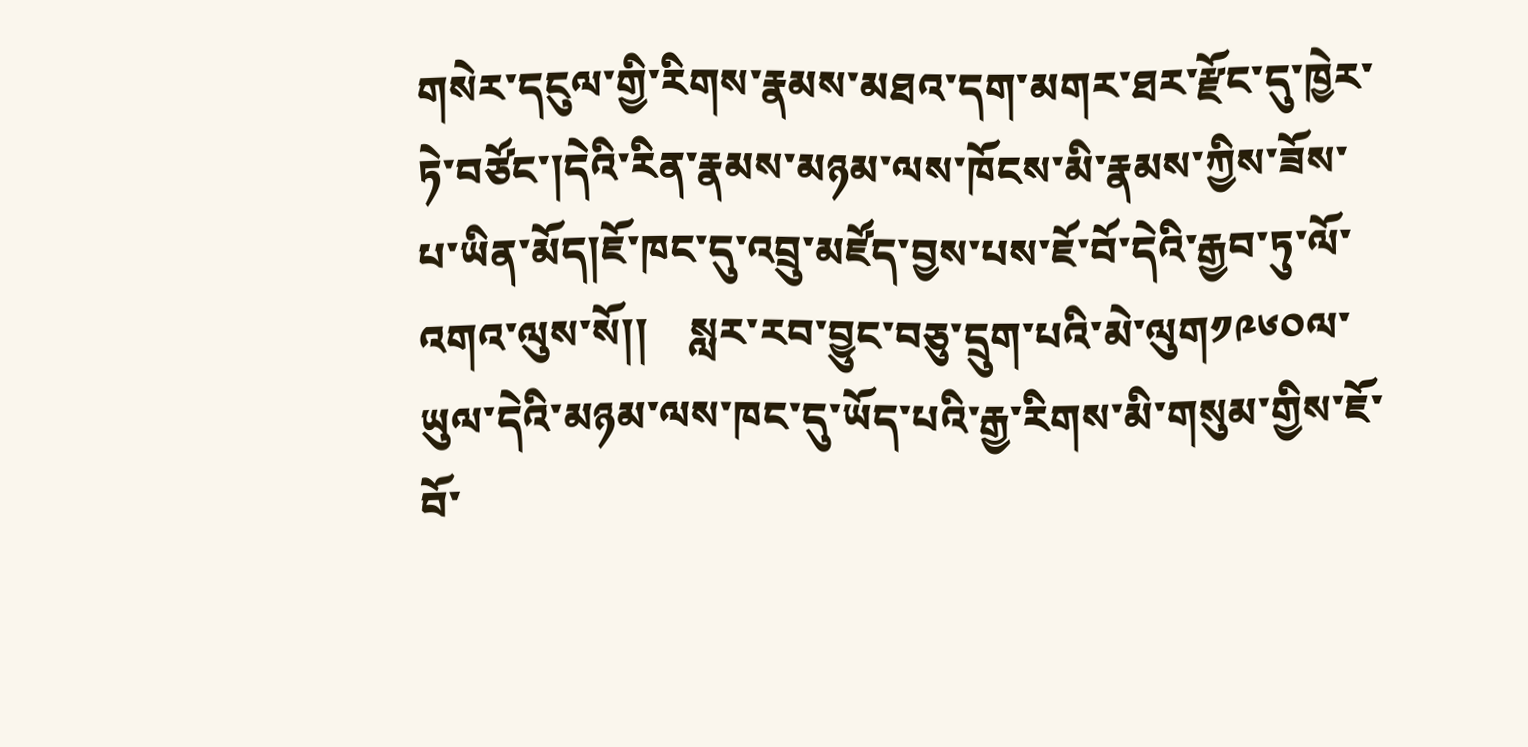གསེར་དངུལ་གྱི་རིགས་རྣམས་མཐའ་དག་མགར་ཐར་རྫོང་དུ་ཁྱེར་ཏེ་བཙོང་།དེའི་རིན་རྣམས་མཉམ་ལས་ཁོངས་མི་རྣམས་ཀྱིས་ཟོས་པ་ཡིན་མོད།ཇོ་ཁང་དུ་འབྲུ་མཛོད་བྱས་པས་ཇོ་བོ་དེའི་རྒྱབ་ཏུ་ལོ་འགའ་ལུས་སོ།།    སླར་རབ་བྱུང་བཅུ་དྲུག་པའི་མེ་ལུག༡༩༦༠ལ་ཡུལ་དེའི་མཉམ་ལས་ཁང་དུ་ཡོད་པའི་རྒྱ་རིགས་མི་གསུམ་གྱིས་ཇོ་བོ་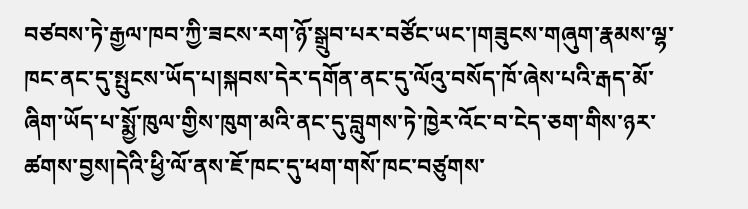བཙབས་ཏེ་རྒྱལ་ཁབ་ཀྱི་ཟངས་རག་ཉོ་སྒྲུབ་པར་བཙོང་ཡང་།གཟུངས་གཞུག་རྣམས་ལྷ་ཁང་ནང་དུ་སྤུངས་ཡོད་པ།སྐབས་དེར་དགོན་ནང་དུ་ལོའུ་བསོད་ཁོ་ཞེས་པའི་རྒད་མོ་ཞིག་ཡོད་པ་སྨྱོ་ཁུལ་གྱིས་ཁུག་མའི་ནང་དུ་བླུགས་ཏེ་ཁྱེར་འོང་བ་ངེད་ཅག་གིས་ཉར་ཚགས་བྱས།དེའི་ཕྱི་ལོ་ནས་ཇོ་ཁང་དུ་ཕག་གསོ་ཁང་བཙུགས་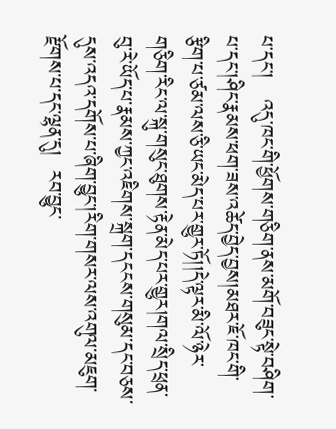པ་དང་།   འདུ་ཁང་གི་ཕྱོགས་གཅིག་ནས་མགོ་བཟུང་སྟེ་བཤིག་པ་དང་།ཤིང་རྣམས་ཕག་ཟས་འཚེད་བྱེད་བྱས།མཐར་ཇོ་ཁང་གི་རྩིག་པ་ཙམ་ལས་ཅི་ཡང་མེད་པར་གྱུར་ཏོ།།དེ་ལྟར་མི་ལོ་ཉེར་གཅིག་རིང་ལ་སྐུ་གསུང་ཐུགས་རྟེན་མེད་པར་གྱུར།གལ་སྲིད་ཕྲན་བུ་རེ་ཡོད་པ་རྣམས་ཀྱང་འཇིགས་སྐྲག་དངངས་གསུམ་དང་བཅས་དུས་འདའ་དགོས་པ་ཞིག་བྱུང་།རིག་གསར་ལས་འགུལ་མཇུག་རྫོགས་པ་དང་ལྷན་དུ།  རབ་བྱུང་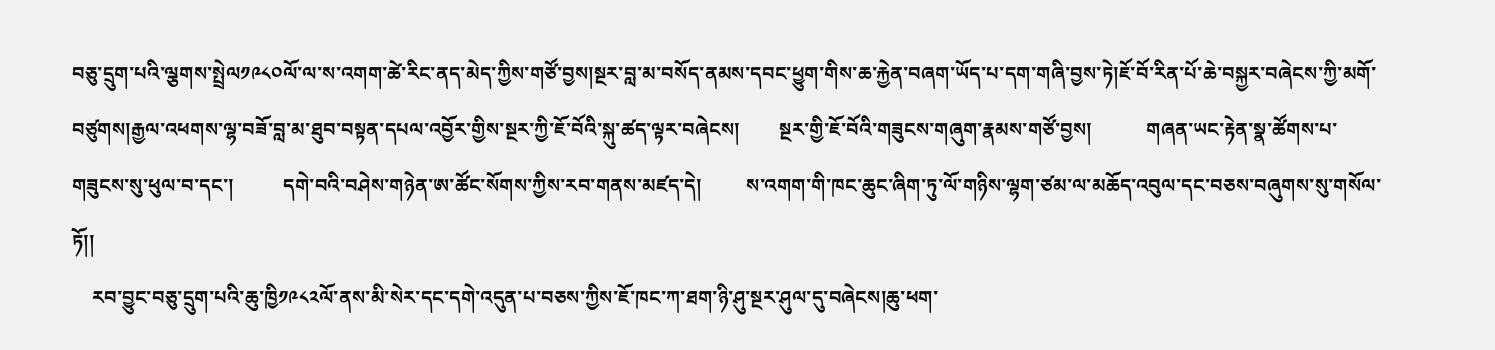བཅུ་དྲུག་པའི་ལྕགས་སྤྲེལ༡༩༨༠ལོ་ལ་ས་འགག་ཚེ་རིང་ནད་མེད་ཀྱིས་གཙོ་བྱས།སྔར་བླ་མ་བསོད་ནམས་དབང་ཕྱུག་གིས་ཆ་རྐྱེན་བཞག་ཡོད་པ་དག་གཞི་བྱས་ཏེ།ཇོ་བོ་རིན་པོ་ཆེ་བསྐྱར་བཞེངས་ཀྱི་མགོ་བཙུགས།རྒྱལ་འཕགས་ལྷ་བཟོ་བླ་མ་ཐུབ་བསྟན་དཔལ་འབྱོར་གྱིས་སྔར་ཀྱི་ཇོ་བོའི་སྐུ་ཚད་ལྟར་བཞེངས།        སྔར་གྱི་ཇོ་བོའི་གཟུངས་གཞུག་རྣམས་གཙོ་བྱས།           གཞན་ཡང་རྟེན་སྣ་ཚོགས་པ་གཟུངས་སུ་ཕུལ་བ་དང་།          དགེ་བའི་བཤེས་གཉེན་ཨ་ཚོང་སོགས་ཀྱིས་རབ་གནས་མཛད་དེ།         ས་འགག་གི་ཁང་ཆུང་ཞིག་ཏུ་ལོ་གཉིས་ལྷག་ཙམ་ལ་མཆོད་འབུལ་དང་བཅས་བཞུགས་སུ་གསོལ་ཏོ།།
    རབ་བྱུང་བཅུ་དྲུག་པའི་ཆུ་ཁྱི༡༩༨༢ལོ་ནས་མི་སེར་དང་དགེ་འདུན་པ་བཅས་ཀྱིས་ཇོ་ཁང་ཀ་ཐག་ཉི་ཤུ་སྔར་ཤུལ་དུ་བཞེངས།ཆུ་ཕག་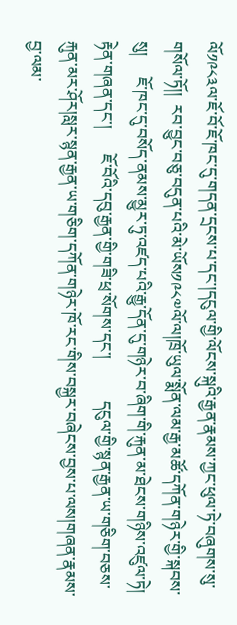ལོ༡༩༨༣ལ་ཇོ་བོ་ཇོ་ཁང་དུ་གདན་དྲངས་པ་དང་།དངུལ་གྱི་ལོངས་སྐུའི་རྒྱན་རྣམས་ཀྱང་ཕུལ་ཏེ་བཞུགས་སུ་གསོལ་ཏོ།།  རབ་བྱུང་བཅུ་བདུན་པའི་མེ་ཡོས༡༩༨༧ལོ་ལ།ཁྲོ་ཡུལ་སྨོན་ལམ་རྒྱ་མཚོ་དཀོན་གཉེར་གྱི་སྐབས་སུ།     ཇོ་ཁང་དུ་བསོད་ནམས་མྱུར་ཏུ་འཛད་པའི་རྒྱུ་དོན་དུ་གཉེར་བ་ཞིག་གི་རྐུན་མ་ཐེངས་གཉིས་འཛུལ་ཏེ།      རྟེན་གཞན་དང་།      ཇོ་བོའི་དབུ་རྒྱན་གྱི་གཟི་ཕྲ་སོགས་དང་།          དངུལ་གྱི་སྙན་རྒྱན་ཡ་གཅིག་བཅས་རྐུན་མར་ཤོར།སླར་སྙན་རྒྱན་ཡ་གཅིག་དཀོན་གཉེར་ཁོ་རང་གིས་བསྐྱར་བཞེངས་བྱས་པ་ལས།གཞན་རྣམས་བྱ་ལམ་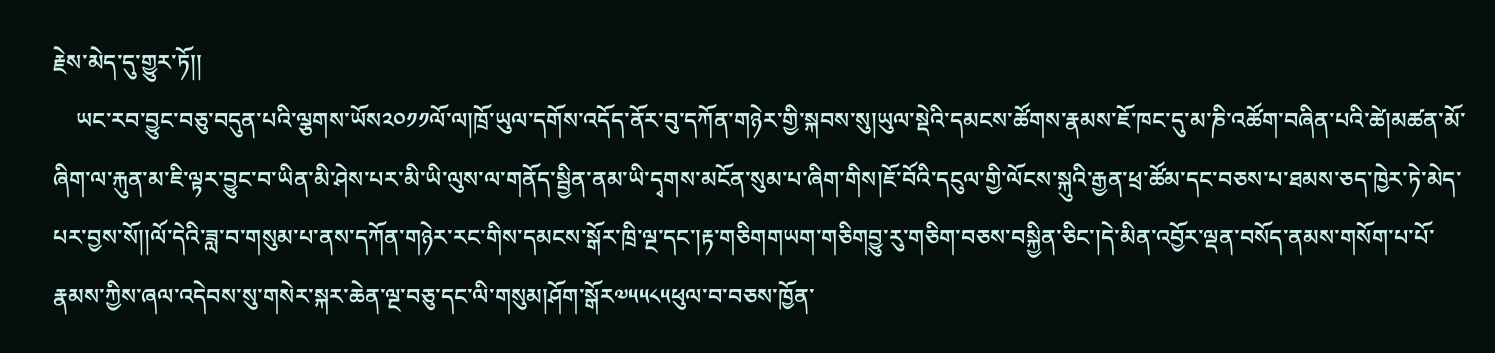རྗེས་མེད་དུ་གྱུར་ཏོ།།
    ཡང་རབ་བྱུང་བཅུ་བདུན་པའི་ལྕགས་ཡོས༢༠༡༡ལོ་ལ།ཁྲོ་ཡུལ་དགོས་འདོད་ནོར་བུ་དཀོན་གཉེར་གྱི་སྐབས་སུ།ཡུལ་སྡེའི་དམངས་ཚོགས་རྣམས་ཇོ་ཁང་དུ་མ་ཎི་འཚོག་བཞིན་པའི་ཚེ།མཚན་མོ་ཞིག་ལ་རྐུན་མ་ཇི་ལྟར་བྱུང་བ་ཡིན་མི་ཤེས་པར་མི་ཡི་ལུས་ལ་གནོད་སྦྱིན་ནམ་ཡི་དྭགས་མངོན་སུམ་པ་ཞིག་གིས།ཇོ་བོའི་དངུལ་གྱི་ལོངས་སྐུའི་རྒྱན་ཕྲ་ཚོམ་དང་བཅས་པ་ཐམས་ཅད་ཁྱེར་ཏེ་མེད་པར་བྱས་སོ།།ལོ་དེའི་ཟླ་བ་གསུམ་པ་ནས་དཀོན་གཉེར་རང་གིས་དམངས་སྒོར་ཁྲི་ལྔ་དང་།རྟ་གཅིགགཡག་གཅིགབྱུ་རུ་གཅིག་བཅས་བསྐྱིན་ཅིང་།དེ་མིན་འབྱོར་ལྡན་བསོད་ནམས་གསོག་པ་པོ་རྣམས་ཀྱིས་ཞལ་འདེབས་སུ་གསེར་སྐར་ཆེན་ལྔ་བཅུ་དང་ལི་གསུམ།ཤོག་སྒོར༧༥༥༨༥ཕུལ་བ་བཅས་ཁྱོན་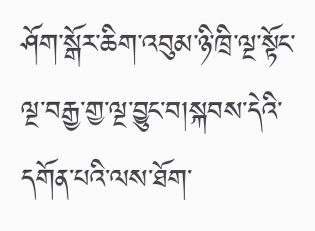ཤོག་སྒོར་ཆིག་འབུམ་ཉི་ཁྲི་ལྔ་སྟོང་ལྔ་བརྒྱ་གྱ་ལྔ་བྱུང་བ།སྐབས་དེའི་དགོན་པའི་ལས་ཐོག་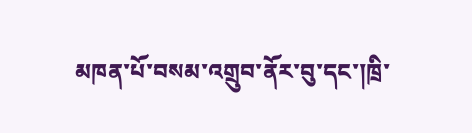མཁན་པོ་བསམ་འགྲུབ་ནོར་བུ་དང་།ཁྲི་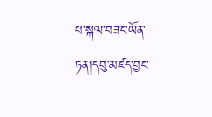པ་སྐལ་བཟང་ཡོན་ཏན།དབུ་མཛད་བྱང་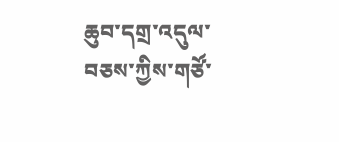ཆུབ་དགྲ་འདུལ་བཅས་ཀྱིས་གཙོ་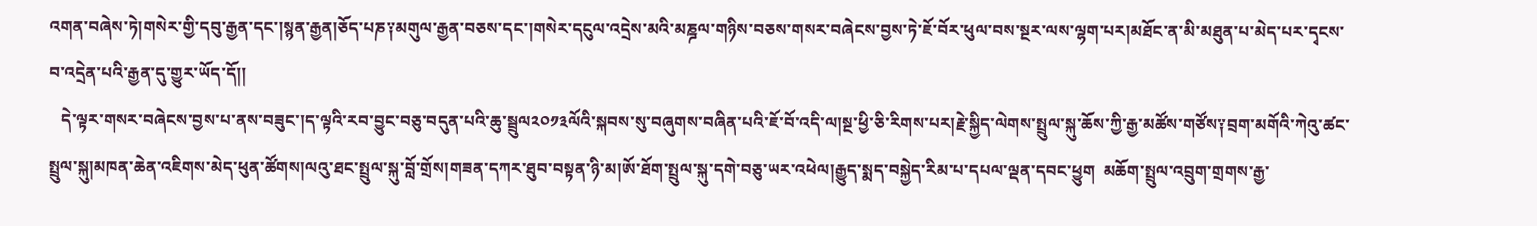འགན་བཞེས་ཏེ།གསེར་གྱི་དབུ་རྒྱན་དང་།སྙན་རྒྱན།ཅོད་པཎ༑མགུལ་རྒྱན་བཅས་དང་།གསེར་དངུལ་འདྲེས་མའི་མཎྜལ་གཉིས་བཅས་གསར་བཞེངས་བྱས་ཏེ་ཇོ་བོར་ཕུལ་བས་སྔར་ལས་ལྷག་པར།མཐོང་ན་མི་མཐུན་པ་མེད་པར་དྭངས་བ་འདྲེན་པའི་རྒྱན་དུ་གྱུར་ཡོད་དོ།།
   དེ་ལྟར་གསར་བཞེངས་བྱས་པ་ནས་བཟུང་།ད་ལྟའི་རབ་བྱུང་བཅུ་བདུན་པའི་ཆུ་སྦྲུལ༢༠༡༣ལོའི་སྐབས་སུ་བཞུགས་བཞིན་པའི་ཇོ་བོ་འདི་ལ།སྔ་ཕྱི་ཅི་རིགས་པར།རྗེ་སྐྱིད་ལེགས་སྤྲུལ་སྐུ་ཆོས་ཀྱི་རྒྱ་མཚོས་གཙོས༑བྲག་མགོའི་ཀེའུ་ཚང་སྤྲུལ་སྐུ།མཁན་ཆེན་འཇིགས་མེད་ཕུན་ཚོགས།ལའུ་ཐང་སྤྲུལ་སྐུ་བློ་གྲོས།གཟན་དཀར་ཐུབ་བསྟན་ཉི་མ།ཨོ་ཐོག་སྤྲུལ་སྐུ་དགེ་བཅུ་ཡར་འཕེལ།རྒྱུད་སྨད་བསྐྱེད་རིམ་པ་དཔལ་ལྡན་དབང་ཕྱུག  མཆོག་སྤྲུལ་འབྲུག་གྲགས་རྒྱ་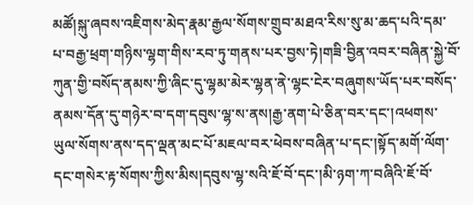མཚོ།སྐུ་ཞབས་འཇིགས་མེད་རྣམ་རྒྱལ་སོགས་གྲུབ་མཐའ་རིས་སུ་མ་ཆད་པའི་དམ་པ་བརྒྱ་ཕྲག་གཉིས་ལྷག་གིས་རབ་ཏུ་གནས་པར་བྱས་ཏེ།གཟི་བྱིན་འབར་བཞིན་སྐྱེ་བོ་ཀུན་གྱི་བསོད་ནམས་ཀྱི་ཞིང་དུ་ལྷམ་མེར་ལྷན་ནེ་ལྷང་ངེར་བཞུགས་ཡོད་པར་བསོད་ནམས་དོན་དུ་གཉེར་བ་དག་དབུས་ལྷ་ས་ནས།རྒྱ་ནག་པེ་ཅིན་བར་དང་།འཕགས་ཡུལ་སོགས་ནས་དད་ལྡན་མང་པོ་མཇལ་བར་ཕེབས་བཞིན་པ་དང་།སྟོད་མགོ་ལོག་དང་གསེར་རྟ་སོགས་ཀྱིས་མིས།དབུས་ལྷ་སའི་ཇོ་བོ་དང་།མི་ཉག་ཀ་བཞིའི་ཇོ་བོ་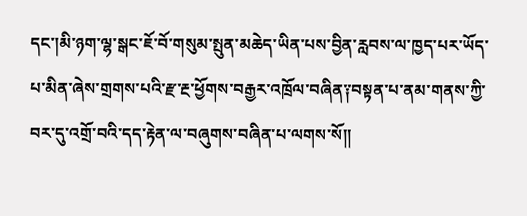དང་།མི་ཉག་ལྷ་སྒང་ཇོ་བོ་གསུམ་སྤུན་མཆེད་ཡིན་པས་བྱིན་རླབས་ལ་ཁྱད་པར་ཡོད་པ་མིན་ཞེས་གྲགས་པའི་རྫ་རྔ་ཕྱོགས་བརྒྱར་འཁྲོལ་བཞིན༑བསྟན་པ་ནམ་གནས་ཀྱི་བར་དུ་འགྲོ་བའི་དད་རྟེན་ལ་བཞུགས་བཞིན་པ་ལགས་སོ།།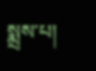སྨྲས་པ།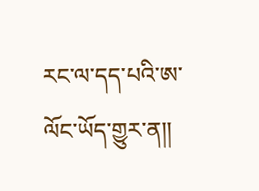རང་ལ་དད་པའི་ཨ་ལོང་ཡོད་གྱུར་ན།།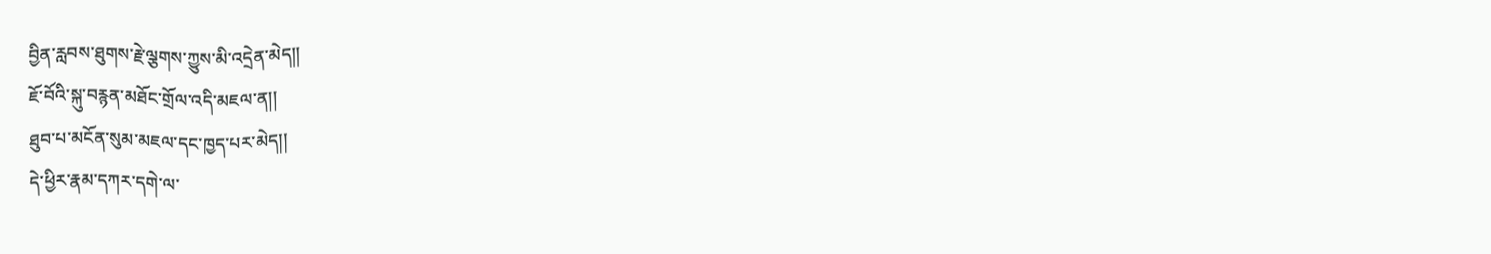བྱིན་རླབས་ཐུགས་རྗེ་ལྕགས་ཀྱུས་མི་འདྲེན་མེད།།
ཇོ་བོའི་སྐུ་བརྙན་མཐོང་གྲོལ་འདི་མཇལ་ན།།
ཐུབ་པ་མངོན་སུམ་མཇལ་དང་ཁྱད་པར་མེད།།
དེ་ཕྱིར་རྣམ་དཀར་དགེ་ལ་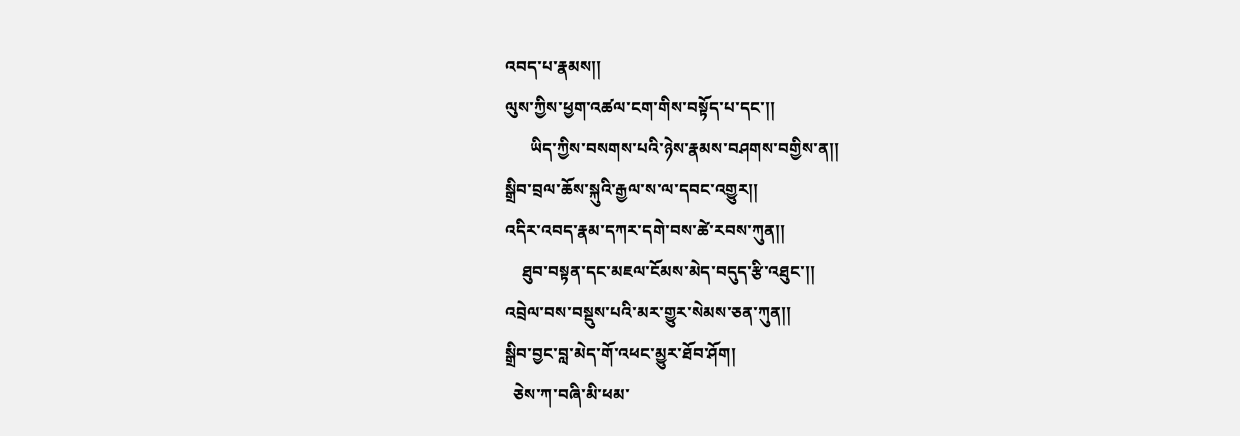འབད་པ་རྣམས།།
ལུས་ཀྱིས་ཕྱག་འཚལ་ངག་གིས་བསྟོད་པ་དང་།།
      ཡིད་ཀྱིས་བསགས་པའི་ཉེས་རྣམས་བཤགས་བགྱིས་ན།།
སྒྲིབ་བྲལ་ཆོས་སྐུའི་རྒྱལ་ས་ལ་དབང་འགྱུར།།
འདིར་འབད་རྣམ་དཀར་དགེ་བས་ཚེ་རབས་ཀུན།།
    ཐུབ་བསྟན་དང་མཇལ་ངོམས་མེད་བདུད་རྩི་འཐུང་།།
འབྲེལ་བས་བསྡུས་པའི་མར་གྱུར་སེམས་ཅན་ཀུན།།
སྒྲིབ་བྱང་བླ་མེད་གོ་འཕང་མྱུར་ཐོབ་ཤོག།
  ཅེས་ཀ་བཞི་མི་ཕམ་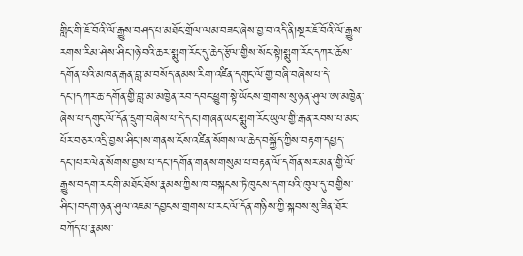གླིང་གི་ཇོ་བོའི་ལོ་རྒྱུས་བཤད་པ་མཐོང་གྲོལ་ལམ་བཟང་ཞེས་བྱ་བ་འདི་ནི།སྔར་ཇོ་བོའི་ལོ་རྒྱུས་རགས་རིམ་ཤེས་ཤིང་།ཉེ་བའི་ཆར་སྨུག་རོང་དུ་ཆེད་རྩོལ་གྱིས་སོང་སྟེ།སྨུག་རོང་དཀར་ཆོས་དགོན་པའི་མཁན་རྒན་བླ་མ་བསོད་ནམས་རིག་འཛིན་དགུང་ལོ་གྱ་བཞི་བཞེས་པ་དེ་དང་།དཀར་ཆ་དགོན་གྱི་བླ་མ་མཁྱེན་རབ་དབང་ཕྱུག་སྟེ་ཡོངས་གྲགས་སུ་ཉན་ཤུལ་ཨ་མཁྱེན་ཞེས་པ་དགུང་ལོ་དོན་དྲུག་བཞེས་པ་དེ་དང་།གཞན་ཡང་སྨུག་རོང་ཡུལ་གྱི་རྒན་རབས་པ་མང་པོར་བཅར་འདྲི་བྱས་ཤིང་།ས་གནས་ངོས་འཛིན་སོགས་ལ་ཆེད་བསྐྱོད་ཀྱིས་བརྟག་དཔྱད་དང་།པར་ལེན་སོགས་བྱས་པ་དང་།དགོན་གནས་གསུམ་པ་བརྟན་ལོ་དགོན་སར་མན་གྱི་ལོ་རྒྱུས་བདག་རང་གི་མཐོང་ཐོས་རྣམས་ཀྱིས་ཁ་བསྐངས་ཏེ་ཁུངས་དག་པའི་ཁུལ་དུ་བགྱིས་ཤིང་།བདག་ཉན་ཤུལ་འཇམ་དབྱངས་གྲགས་པ་རང་ལོ་དོན་གཉིས་ཀྱི་སྐབས་སུ་ཟིན་ཐོར་བཀོད་པ་རྣམས་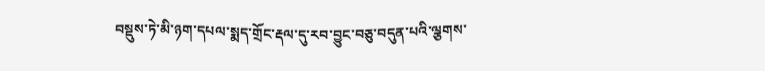བསྡུས་ཏེ་མི་ཉག་དཔལ་སྨད་གྲོང་རྡལ་དུ་རབ་བྱུང་བཅུ་བདུན་པའི་ལྕགས་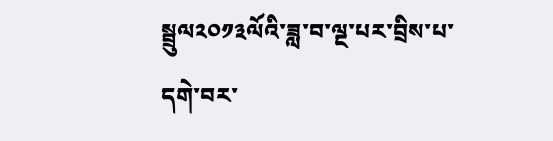སྦྲུལ༢༠༡༣ལོའི་ཟླ་བ་ལྔ་པར་བྲིས་པ་དགེ་བར་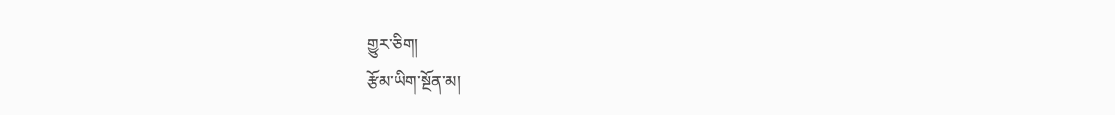གྱུར་ཅིག།
རྩོམ་ཡིག་སྔོན་མ།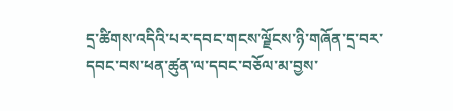དྲ་ཚིགས་འདིའི་པར་དབང་གངས་ལྗོངས་ཉི་གཞོན་དྲ་བར་དབང་བས་ཕན་ཚུན་ལ་དབང་བཅོལ་མ་བྱས་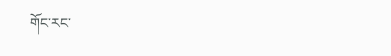གོང་རང་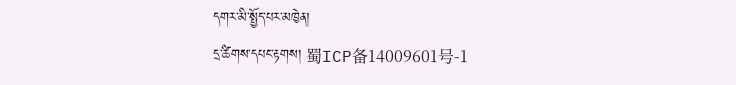དགར་མི་སྤྱོད་པར་མཁྱེན།
དྲ་ཚིགས་དཔང་རྟགས། 蜀ICP备14009601号-1